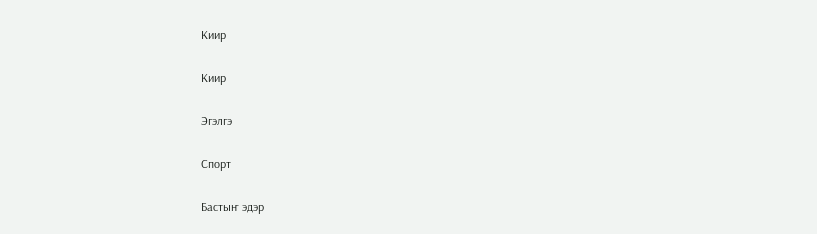Киир

Киир

Эгэлгэ

Спорт

Бастыҥ эдэр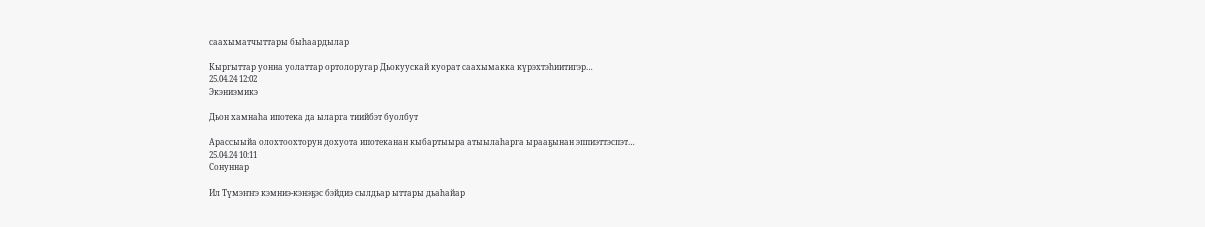саахыматчыттары быһаардылар

Кыргыттар уонна уолаттар ортолоругар Дьокуускай куорат саахымакка күрэхтэһиитигэр…
25.04.24 12:02
Экэниэмикэ

Дьон хамнаһа ипотека да ыларга тиийбэт буолбут

Арассыыйа олохтоохторун дохуота ипотеканан кыбартыыра атыылаһарга ырааҕынан эппиэттэспэт…
25.04.24 10:11
Сонуннар

Ил Түмэҥҥэ кэмниэ-кэнэҕэс бэйдиэ сылдьар ыттары дьаһайар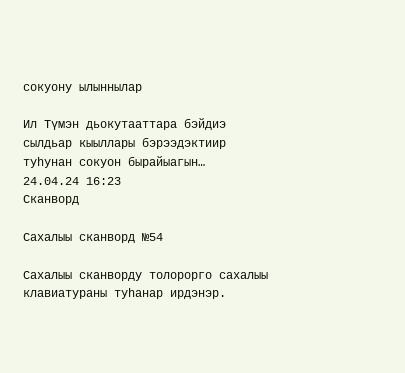сокуону ылыннылар

Ил Түмэн дьокутааттара бэйдиэ сылдьар кыыллары бэрээдэктиир туһунан сокуон бырайыагын…
24.04.24 16:23
Сканворд

Сахалыы сканворд №54

Сахалыы сканворду толорорго сахалыы клавиатураны туһанар ирдэнэр.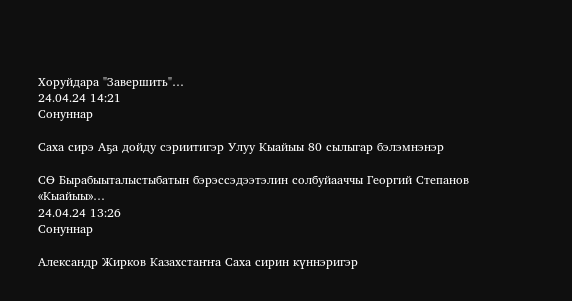Хоруйдара "Завершить"…
24.04.24 14:21
Сонуннар

Саха сирэ Аҕа дойду сэриитигэр Улуу Кыайыы 80 сылыгар бэлэмнэнэр

СӨ Бырабыыталыстыбатын бэрэссэдээтэлин солбуйааччы Георгий Степанов «Кыайыы»…
24.04.24 13:26
Сонуннар

Александр Жирков Казахстаҥҥа Саха сирин күннэригэр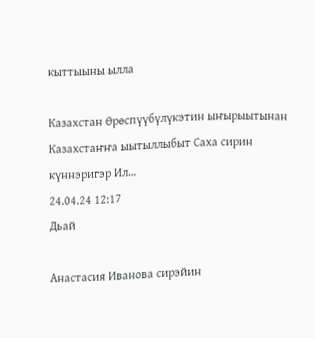кыттыыны ылла

Казахстан Өрөспүүбүлүкэтин ыҥырыытынан Казахстаҥҥа ыытыллыбыт Саха сирин күннэригэр Ил…
24.04.24 12:17
Дьай

Анастасия Иванова сирэйин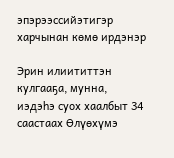эпэрээссийэтигэр харчынан көмө ирдэнэр

Эрин илиититтэн кулгааҕа, мунна, иэдэһэ суох хаалбыт 34 саастаах Өлүөхүмэ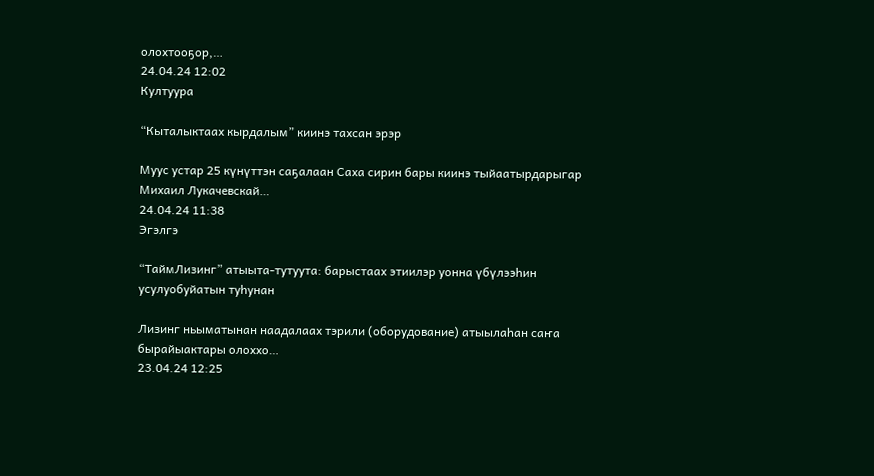олохтооҕор,…
24.04.24 12:02
Култуура

“Кыталыктаах кырдалым” киинэ тахсан эрэр

Муус устар 25 күнүттэн саҕалаан Саха сирин бары киинэ тыйаатырдарыгар Михаил Лукачевскай…
24.04.24 11:38
Эгэлгэ

“ТаймЛизинг” атыыта-тутуута: барыстаах этиилэр уонна үбүлээһин усулуобуйатын туһунан

Лизинг ньыматынан наадалаах тэрили (оборудование) атыылаһан саҥа бырайыактары олоххо…
23.04.24 12:25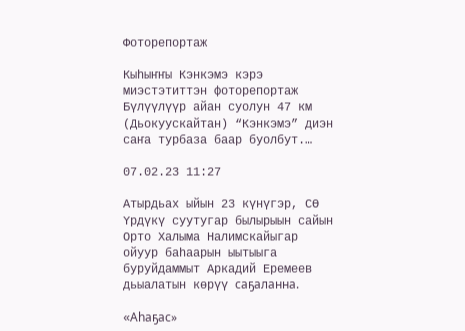Фоторепортаж

Кыһыҥҥы Кэнкэмэ кэрэ миэстэтиттэн фоторепортаж
Бүлүүлүүр айан суолун 47 км (Дьокуускайтан) “Кэнкэмэ” диэн саҥа турбаза баар буолбут.…

07.02.23 11:27

Атырдьах ыйын 23 күнүгэр, СӨ Үрдүкү суутугар былырыын сайын Орто Халыма Налимскайыгар ойуур баһаарын ыытыыга буруйдаммыт Аркадий Еремеев дьыалатын көрүү саҕаланна.

«Аһаҕас»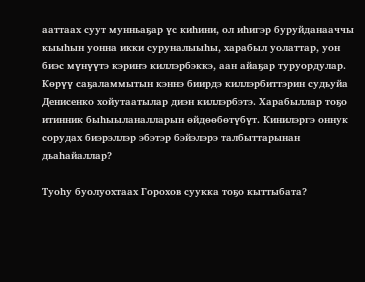ааттаах суут мунньаҕар үс киһини, ол иһигэр буруйданааччы кыыһын уонна икки суруналыыһы, харабыл уолаттар, уон биэс мүнүүтэ кэриҥэ киллэрбэккэ, аан айаҕар туруордулар. Көрүү саҕаламмытын кэннэ биирдэ киллэрбиттэрин судьуйа Денисенко хойутаатылар диэн киллэрбэтэ. Харабыллар тоҕо итинник быһыыланалларын өйдөөбөтүбүт. Кинилэргэ оннук сорудах биэрэллэр эбэтэр бэйэлэрэ талбыттарынан дьаһайаллар?

Туоһу буолуохтаах Горохов суукка тоҕо кыттыбата?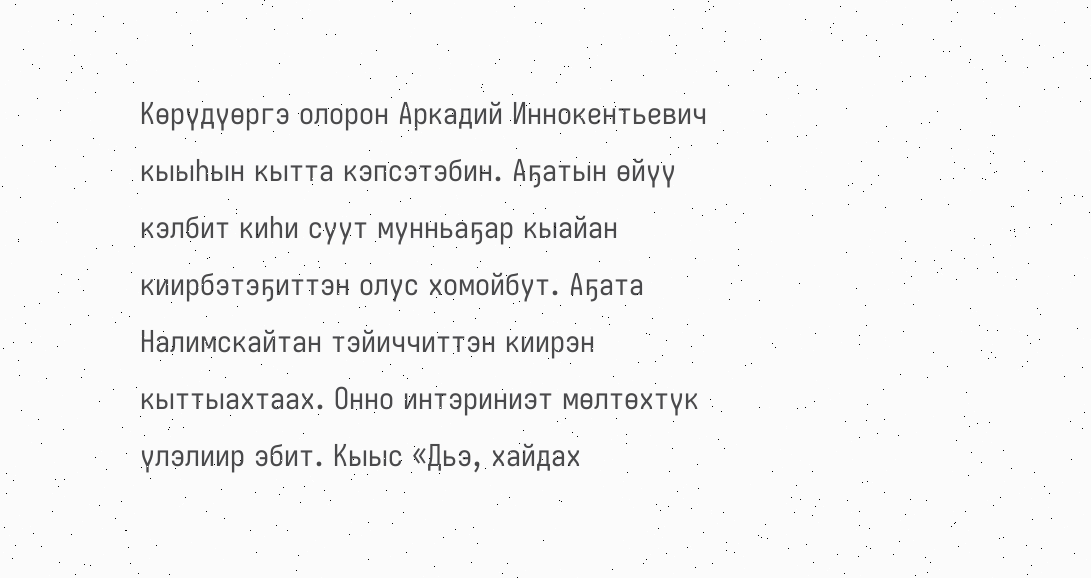Көрүдүөргэ олорон Аркадий Иннокентьевич кыыһын кытта кэпсэтэбин. Аҕатын өйүү кэлбит киһи суут мунньаҕар кыайан киирбэтэҕиттэн олус хомойбут. Аҕата Налимскайтан тэйиччиттэн киирэн кыттыахтаах. Онно интэриниэт мөлтөхтүк үлэлиир эбит. Кыыс «Дьэ, хайдах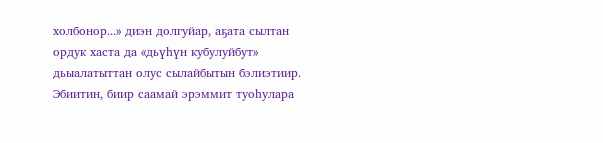холбонор...» диэн долгуйар, аҕата сылтан ордук хаста да «дьүһүн кубулуйбут» дьыалатыттан олус сылайбытын бэлиэтиир. Эбиитин, биир саамай эрэммит туоһулара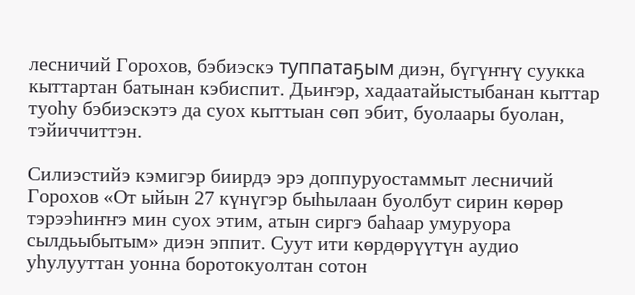лесничий Горохов, бэбиэскэ туппатаҕым диэн, бүгүҥҥү суукка кыттартан батынан кэбиспит. Дьиҥэр, хадаатайыстыбанан кыттар туоһу бэбиэскэтэ да суох кыттыан сөп эбит, буолаары буолан, тэйиччиттэн.

Силиэстийэ кэмигэр биирдэ эрэ доппуруостаммыт лесничий Горохов «От ыйын 27 күнүгэр быһылаан буолбут сирин көрөр тэрээһиҥҥэ мин суох этим, атын сиргэ баһаар умуруора сылдьыбытым» диэн эппит. Суут ити көрдөрүүтүн аудио уһулууттан уонна боротокуолтан сотон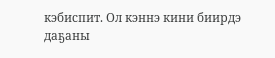кэбиспит. Ол кэннэ кини биирдэ даҕаны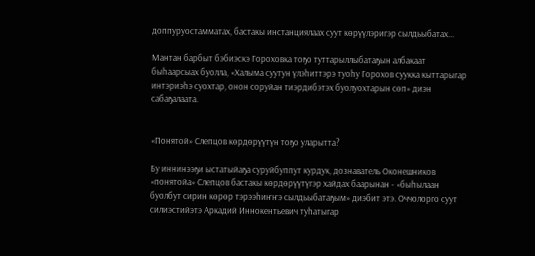доппуруостамматах, бастакы инстанциялаах суут көрүүлэригэр сылдьыбатах...

Мантан барбыт бэбиэскэ Гороховка тоҕо туттарыллыбатаҕын албакаат быһаарсыах буолла, «Халыма суутун үлэһиттэрэ туоһу Горохов суукка кыттарыгар интэриэһэ суохтар, онон соруйан тиэрдибэтэх буолуохтарын сөп» диэн сабаҕалаата.


«Понятой» Слепцов көрдөрүүтүн тоҕо уларытта?

Бу иннинээҕи ыстатыйаҕа суруйбуппут курдук, дознаватель Оконешников «понятойа» Слепцов бастакы көрдөрүүтүгэр хайдах баарынан - «быһылаан буолбут сирин көрөр тэрээһиҥҥэ сылдьыбатаҕым» диэбит этэ. Оччолорго суут силиэстийэтэ Аркадий Иннокентьевич туһатыгар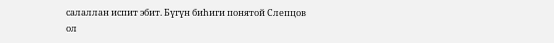салаллан испит эбит. Бүгүн биһиги понятой Слепцов ол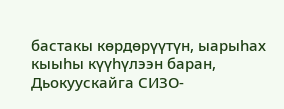бастакы көрдөрүүтүн, ыарыһах кыыһы күүһүлээн баран, Дьокуускайга СИЗО-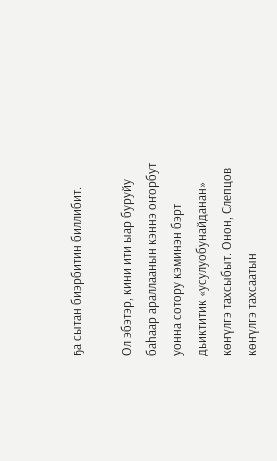ҕа сытан биэрбитин биллибит.

Ол эбэтэр, кини ити ыар буруйу баһаар араллаанын кэннэ оҥорбут  уонна сотору кэминэн бэрт дьиктитик «усулуобунайданан» көҥүлгэ тахсыбыт. Онон, Слепцов көҥүлгэ тахсаатын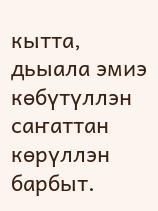кытта, дьыала эмиэ көбүтүллэн саҥаттан көрүллэн барбыт.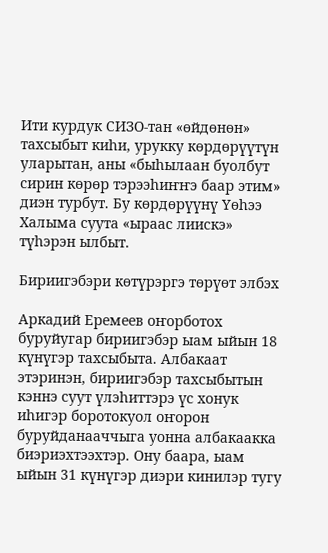Ити курдук СИЗО-тан «өйдөнөн» тахсыбыт киһи, урукку көрдөрүүтүн уларытан, аны «быһылаан буолбут сирин көрөр тэрээһиҥҥэ баар этим» диэн турбут. Бу көрдөрүүнү Үөһээ Халыма суута «ыраас лиискэ» түһэрэн ылбыт.

Бириигэбэри көтүрэргэ төрүөт элбэх

Аркадий Еремеев оҥорботох буруйугар бириигэбэр ыам ыйын 18 күнүгэр тахсыбыта. Албакаат этэринэн, бириигэбэр тахсыбытын кэннэ суут үлэһиттэрэ үс хонук иһигэр боротокуол оҥорон буруйданааччыга уонна албакаакка биэриэхтээхтэр. Ону баара, ыам ыйын 31 күнүгэр диэри кинилэр тугу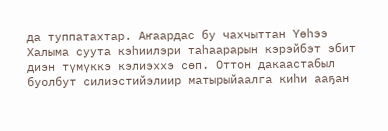да туппатахтар. Аҥаардас бу чахчыттан Үөһээ Халыма суута кэһиилэри таһаарарын кэрэйбэт эбит диэн түмүккэ кэлиэххэ сөп. Оттон дакаастабыл буолбут силиэстийэлиир матырыйаалга киһи ааҕан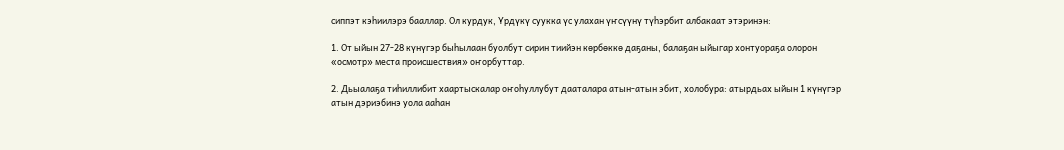сиппэт кэһиилэрэ бааллар. Ол курдук, Үрдүкү суукка үс улахан үҥсүүнү түһэрбит албакаат этэринэн:

1. От ыйын 27-28 күнүгэр быһылаан буолбут сирин тиийэн көрбөккө даҕаны, балаҕан ыйыгар хонтуораҕа олорон «осмотр» места происшествия» оҥорбуттар.

2. Дьыалаҕа тиһиллибит хаартыскалар оҥоһуллубут дааталара атын-атын эбит, холобура: атырдьах ыйын 1 күнүгэр атын дэриэбинэ уола ааһан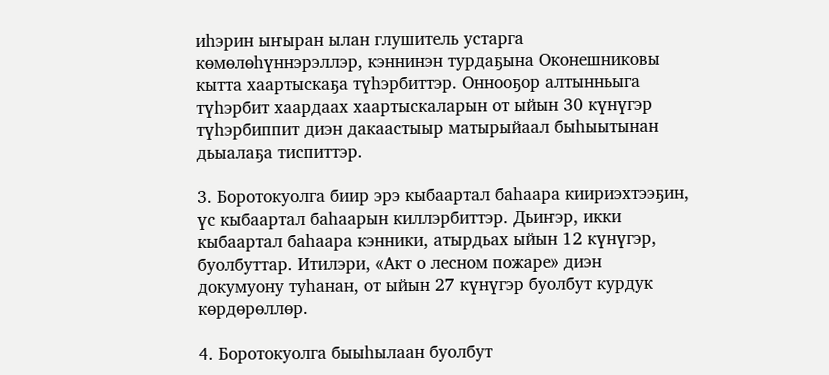иһэрин ыҥыран ылан глушитель устарга көмөлөһүннэрэллэр, кэннинэн турдаҕына Оконешниковы кытта хаартыскаҕа түһэрбиттэр. Оннооҕор алтынньыга түһэрбит хаардаах хаартыскаларын от ыйын 30 күнүгэр түһэрбиппит диэн дакаастыыр матырыйаал быһыытынан дьыалаҕа тиспиттэр.

3. Боротокуолга биир эрэ кыбаартал баһаара киириэхтээҕин, үс кыбаартал баһаарын киллэрбиттэр. Дьиҥэр, икки кыбаартал баһаара кэнники, атырдьах ыйын 12 күнүгэр, буолбуттар. Итилэри, «Акт о лесном пожаре» диэн докумуону туһанан, от ыйын 27 күнүгэр буолбут курдук көрдөрөллөр.

4. Боротокуолга быыһылаан буолбут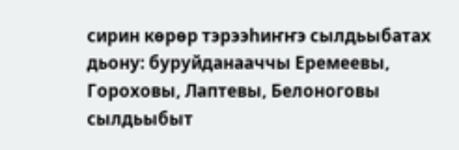сирин көрөр тэрээһиҥҥэ сылдьыбатах дьону: буруйданааччы Еремеевы, Гороховы, Лаптевы, Белоноговы сылдьыбыт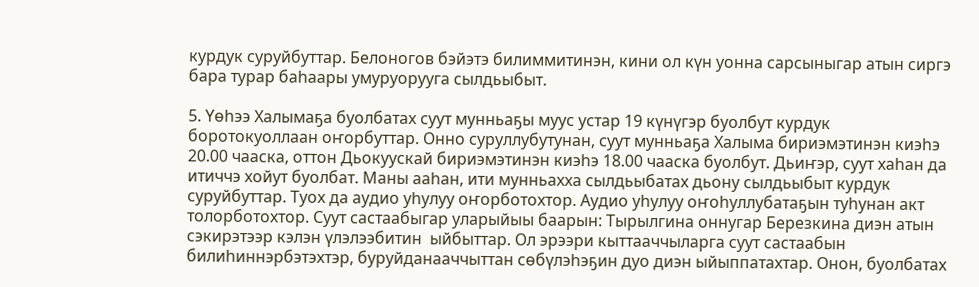курдук суруйбуттар. Белоногов бэйэтэ билиммитинэн, кини ол күн уонна сарсыныгар атын сиргэ бара турар баһаары умуруорууга сылдьыбыт.

5. Үөһээ Халымаҕа буолбатах суут мунньаҕы муус устар 19 күнүгэр буолбут курдук боротокуоллаан оҥорбуттар. Онно суруллубутунан, суут мунньаҕа Халыма бириэмэтинэн киэһэ 20.00 чааска, оттон Дьокуускай бириэмэтинэн киэһэ 18.00 чааска буолбут. Дьиҥэр, суут хаһан да итиччэ хойут буолбат. Маны ааһан, ити мунньахха сылдьыбатах дьону сылдьыбыт курдук суруйбуттар. Туох да аудио уһулуу оҥорботохтор. Аудио уһулуу оҥоһуллубатаҕын туһунан акт толорботохтор. Суут састаабыгар уларыйыы баарын: Тырылгина оннугар Березкина диэн атын сэкирэтээр кэлэн үлэлээбитин  ыйбыттар. Ол эрээри кыттааччыларга суут састаабын билиһиннэрбэтэхтэр, буруйданааччыттан сөбүлэһэҕин дуо диэн ыйыппатахтар. Онон, буолбатах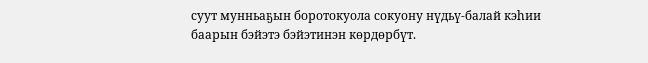суут мунньаҕын боротокуола сокуону нүдьү-балай кэһии баарын бэйэтэ бэйэтинэн көрдөрбүт.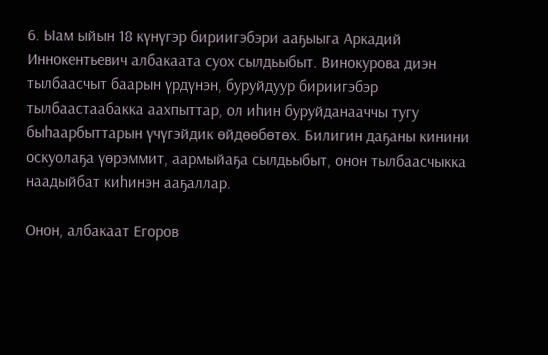6. Ыам ыйын 18 күнүгэр бириигэбэри ааҕыыга Аркадий Иннокентьевич албакаата суох сылдьыбыт. Винокурова диэн тылбаасчыт баарын үрдүнэн, буруйдуур бириигэбэр тылбаастаабакка аахпыттар, ол иһин буруйданааччы тугу быһаарбыттарын үчүгэйдик өйдөөбөтөх. Билигин даҕаны кинини оскуолаҕа үөрэммит, аармыйаҕа сылдьыбыт, онон тылбаасчыкка наадыйбат киһинэн ааҕаллар.

Онон, албакаат Егоров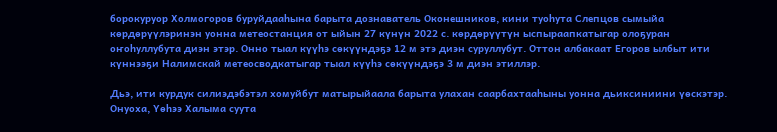борокуруор Холмогоров буруйдааһына барыта дознаватель Оконешников, кини туоһута Слепцов сымыйа көрдөрүүлэринэн уонна метеостанция от ыйын 27 күнүн 2022 с. көрдөрүүтүн ыспыраапкатыгар олоҕуран  оҥоһуллубута диэн этэр. Онно тыал күүһэ сөкүүндэҕэ 12 м этэ диэн суруллубут. Оттон албакаат Егоров ылбыт ити күннээҕи Налимскай метеосводкатыгар тыал күүһэ сөкүүндэҕэ 3 м диэн этиллэр.

Дьэ, ити курдук силиэдэбэтэл хомуйбут матырыйаала барыта улахан саарбахтааһыны уонна дьиксиниини үөскэтэр. Онуоха, Үөһээ Халыма суута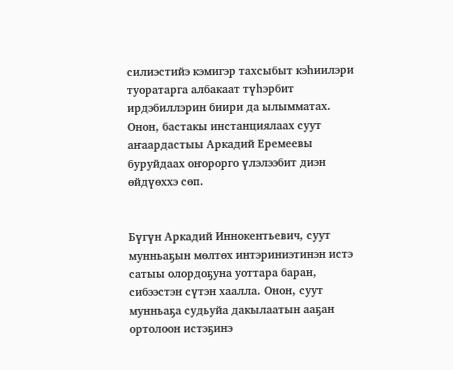силиэстийэ кэмигэр тахсыбыт кэһиилэри туоратарга албакаат түһэрбит ирдэбиллэрин биири да ылымматах. Онон, бастакы инстанциялаах суут аҥаардастыы Аркадий Еремеевы буруйдаах оҥорорго үлэлээбит диэн өйдүөххэ сөп.


Бүгүн Аркадий Иннокентьевич, суут мунньаҕын мөлтөх интэриниэтинэн истэ сатыы олордоҕуна уоттара баран, сибээстэн сүтэн хаалла. Онон, суут мунньаҕа судьуйа дакылаатын ааҕан ортолоон истэҕинэ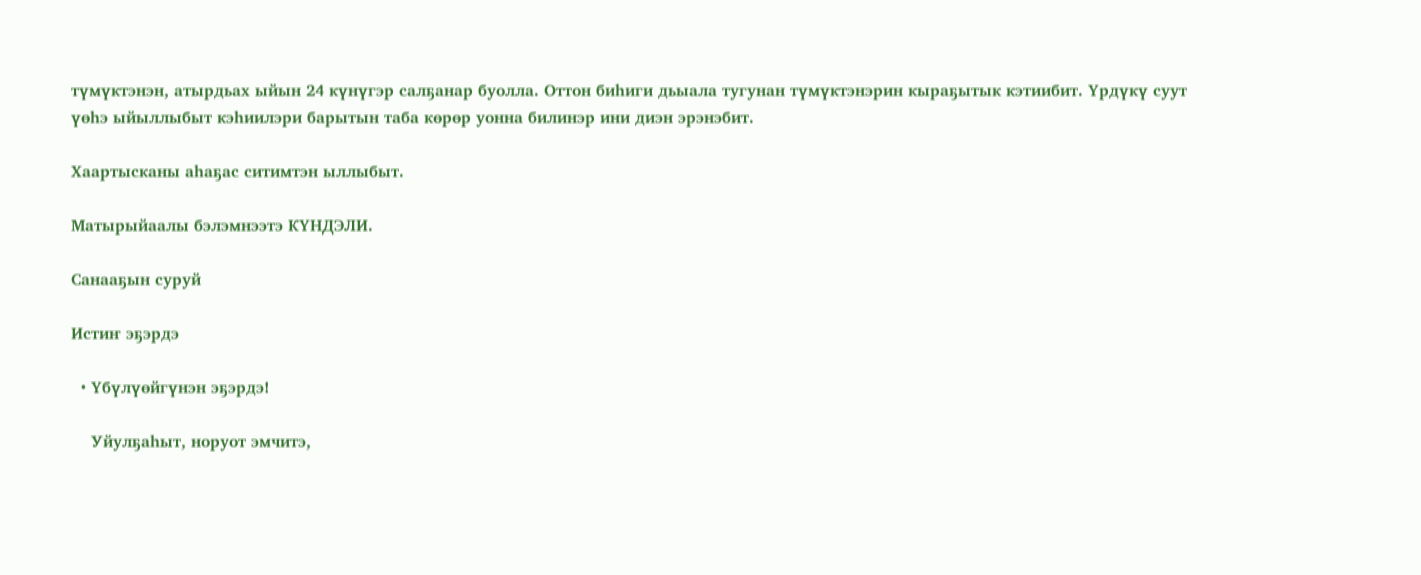түмүктэнэн, атырдьах ыйын 24 күнүгэр салҕанар буолла. Оттон биһиги дьыала тугунан түмүктэнэрин кыраҕытык кэтиибит. Үрдүкү суут үөһэ ыйыллыбыт кэһиилэри барытын таба көрөр уонна билинэр ини диэн эрэнэбит.

Хаартысканы аһаҕас ситимтэн ыллыбыт.

Матырыйаалы бэлэмнээтэ КҮНДЭЛИ.

Санааҕын суруй

Истиҥ эҕэрдэ

  • Үбүлүөйгүнэн эҕэрдэ!

    Уйулҕаһыт, норуот эмчитэ,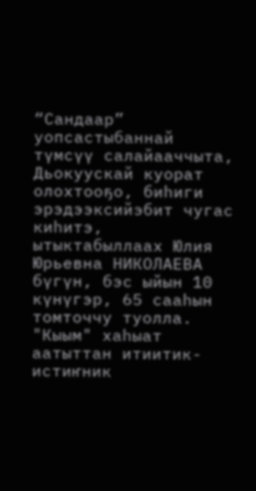“Сандаар” уопсастыбаннай түмсүү салайааччыта, Дьокуускай куорат олохтооҕо, биһиги эрэдээксийэбит чугас киһитэ, ытыктабыллаах Юлия Юрьевна НИКОЛАЕВА бүгүн, бэс ыйын 10 күнүгэр, 65 сааһын томточчу туолла. "Кыым" хаһыат аатыттан итиитик-истиҥник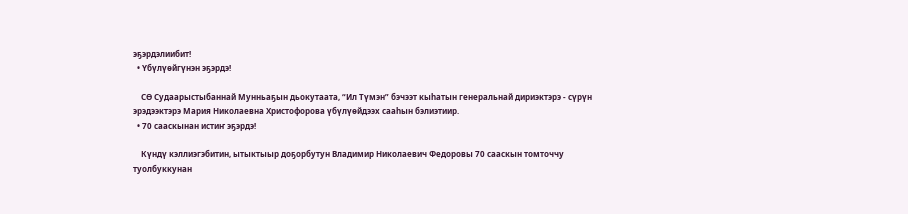эҕэрдэлиибит!
  • Үбүлүөйгүнэн эҕэрдэ!

    СӨ Судаарыстыбаннай Мунньаҕын дьокутаата, “Ил Түмэн” бэчээт кыһатын генеральнай дириэктэрэ - сүрүн эрэдээктэрэ Мария Николаевна Христофорова үбүлүөйдээх сааһын бэлиэтиир.
  • 70 сааскынан истиҥ эҕэрдэ!

    Күндү кэллиэгэбитин, ытыктыыр доҕорбутун Владимир Николаевич Федоровы 70 сааскын томточчу туолбуккунан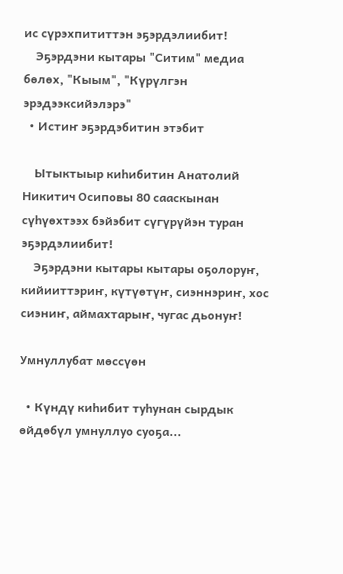ис сүрэхпититтэн эҕэрдэлиибит!
    Эҕэрдэни кытары "Ситим" медиа бөлөх, "Кыым", "Күрүлгэн эрэдээксийэлэрэ"
  • Истиҥ эҕэрдэбитин этэбит

    Ытыктыыр киһибитин Анатолий Никитич Осиповы 80 сааскынан сүһүөхтээх бэйэбит сүгүрүйэн туран эҕэрдэлиибит!
    Эҕэрдэни кытары кытары оҕолоруҥ, кийииттэриҥ, күтүөтүҥ, сиэннэриҥ, хос сиэниҥ, аймахтарыҥ, чугас дьонуҥ!

Умнуллубат мөссүөн

  • Күндү киһибит туһунан сырдык өйдөбүл умнуллуо суоҕа...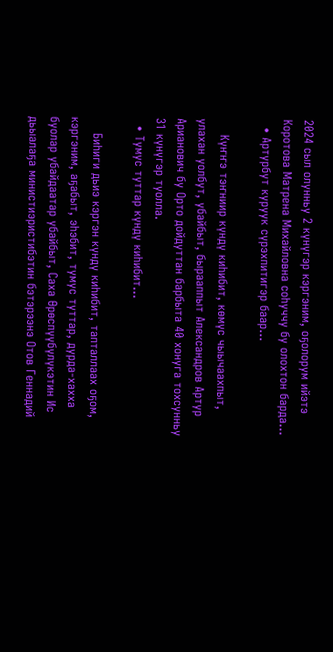2024 сыл олунньу 2 күнүгэр кэргэним, оҕолорум ийэтэ Коротова Матрена Михайловна соһуччу бу олохтон барда...
  • Артурбут куруук сүрэхпитигэр баар...

    Күҥҥэ тэҥниир күндү киһибит, көмүс чыычаахпыт, улахан уолбут, убайбыт, бырааппыт Александров Артур Арианович бу Орто дойдуттан барбыта 40 хонуга тохсунньу 31 күнүгэр туолла.
  • Тумус туттар күндү киһибит...

    Биһиги дьиэ кэргэн күндү киһибит, тапталлаах оҕом, кэргэним, аҕабыт, эһэбит, тумус туттар, дурда-хахха буолар убайдаатар убайбыт, Саха Өрөспүүбүлүкэтин Ис дьыалаҕа министиэристибэтин бэтэрээнэ Отов Геннадий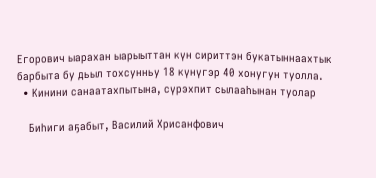Егорович ыарахан ыарыыттан күн сириттэн букатыннаахтык барбыта бу дьыл тохсунньу 18 күнүгэр 40 хонугун туолла.
  • Кинини санаатахпытына, сүрэхпит сылааһынан туолар

    Биһиги аҕабыт, Василий Хрисанфович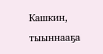Кашкин, тыыннааҕа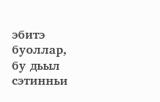эбитэ буоллар, бу дьыл сэтинньи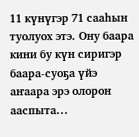11 күнүгэр 71 сааһын туолуох этэ. Ону баара кини бу күн сиригэр баара-суоҕа үйэ аҥаара эрэ олорон ааспыта...